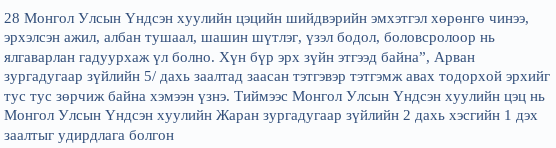28 Монгол Улсын Үндсэн хуулийн цэцийн шийдвэрийн эмхэтгэл хөрөнгө чинээ, эрхэлсэн ажил, албан тушаал, шашин шүтлэг, үзэл бодол, боловсролоор нь ялгаварлан гадуурхаж үл болно. Хүн бүр эрх зүйн этгээд байна”, Арван зургадугаар зүйлийн 5/ дахь заалтад заасан тэтгэвэр тэтгэмж авах тодорхой эрхийг тус тус зөрчиж байна хэмээн үзнэ. Тиймээс Монгол Улсын Үндсэн хуулийн цэц нь Монгол Улсын Үндсэн хуулийн Жаран зургадугаар зүйлийн 2 дахь хэсгийн 1 дэх заалтыг удирдлага болгон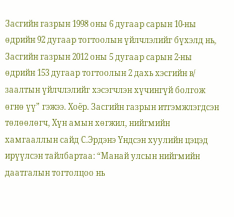Засгийн газрын 1998 оны 6 дугаар сарын 10-ны өдрийн 92 дугаар тогтоолын үйлчлэлийг бүхэлд нь, Засгийн газрын 2012 оны 5 дугаар сарын 2-ны өдрийн 153 дугаар тогтоолын 2 дахь хэсгийн в/ заалтын үйлчлэлийг хэсэгчлэн хүчингүй болгож өгнө үү” гэжээ. Хоёр. Засгийн газрын итгэмжлэгдсэн төлөөлөгч, Хүн амын хөгжил, нийгмийн хамгааллын сайд С.Эрдэнэ Үндсэн хуулийн цэцэд ирүүлсэн тайлбартаа: “Манай улсын нийгмийн даатгалын тогтолцоо нь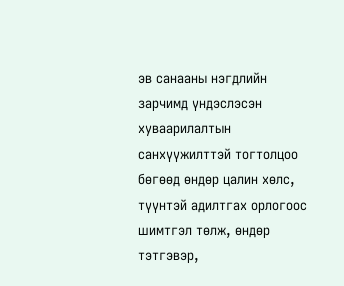эв санааны нэгдлийн зарчимд үндэслэсэн хуваарилалтын санхүүжилттэй тогтолцоо бөгөөд өндөр цалин хөлс, түүнтэй адилтгах орлогоос шимтгэл төлж, өндөр тэтгэвэр,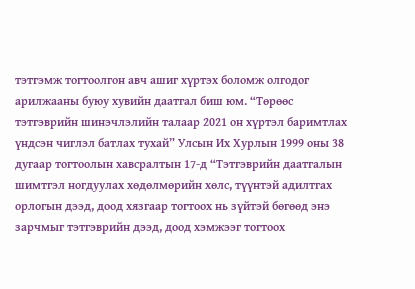тэтгэмж тогтоолгон авч ашиг хүртэх боломж олгодог арилжааны буюу хувийн даатгал биш юм. “Төрөөс тэтгэврийн шинэчлэлийн талаар 2021 он хүртэл баримтлах үндсэн чиглэл батлах тухай” Улсын Их Хурлын 1999 оны 38 дугаар тогтоолын хавсралтын 17-д “Тэтгэврийн даатгалын шимтгэл ногдуулах хөдөлмөрийн хөлс, түүнтэй адилтгах орлогын дээд, доод хязгаар тогтоох нь зүйтэй бөгөөд энэ зарчмыг тэтгэврийн дээд, доод хэмжээг тогтоох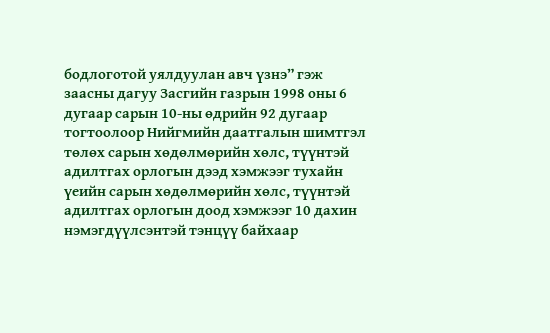бодлоготой уялдуулан авч үзнэ” гэж заасны дагуу Засгийн газрын 1998 оны 6 дугаар сарын 10-ны өдрийн 92 дугаар тогтоолоор Нийгмийн даатгалын шимтгэл төлөх сарын хөдөлмөрийн хөлс, түүнтэй адилтгах орлогын дээд хэмжээг тухайн үеийн сарын хөдөлмөрийн хөлс, түүнтэй адилтгах орлогын доод хэмжээг 10 дахин нэмэгдүүлсэнтэй тэнцүү байхаар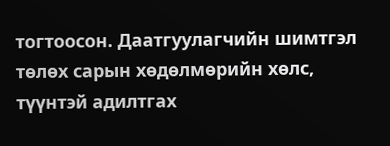тогтоосон. Даатгуулагчийн шимтгэл төлөх сарын хөдөлмөрийн хөлс, түүнтэй адилтгах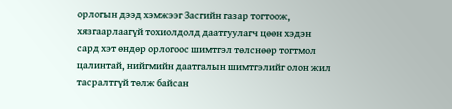орлогын дээд хэмжээг Засгийн газар тогтоож, хязгаарлаагүй тохиолдолд даатгуулагч цөөн хэдэн сард хэт өндөр орлогоос шимтгэл төлснөөр тогтмол цалинтай, нийгмийн даатгалын шимтгэлийг олон жил тасралтгүй төлж байсан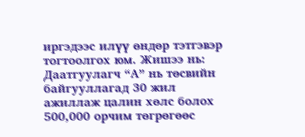иргэдээс илүү өндөр тэтгэвэр тогтоолгох юм. Жишээ нь: Даатгуулагч “А” нь төсвийн байгууллагад 30 жил ажиллаж цалин хөлс болох 500,000 орчим төгрөгөөс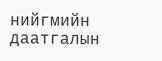нийгмийн даатгалын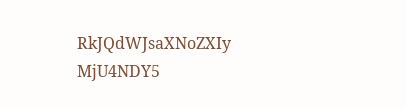RkJQdWJsaXNoZXIy MjU4NDY5